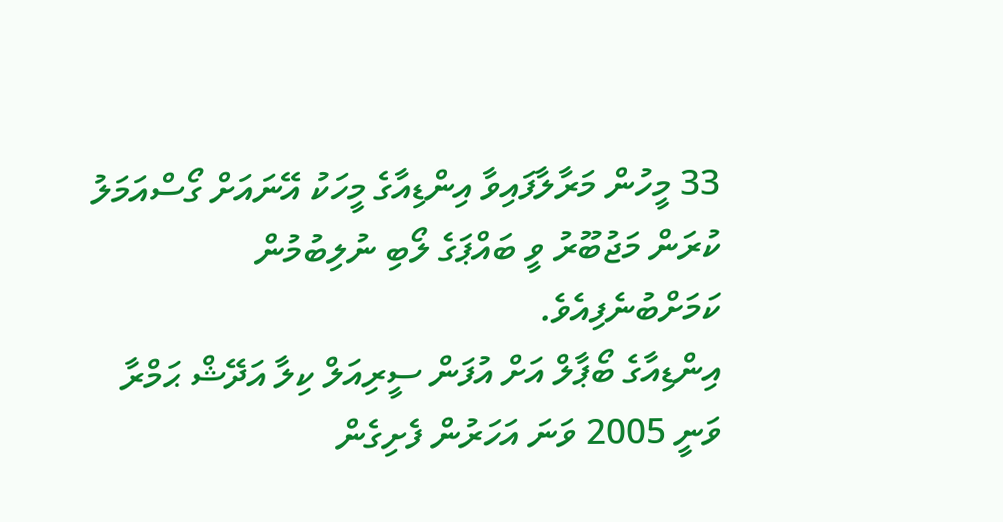33 މީހުން މަރާލާފައިވާ އިންޑިއާގެ މީހަކު އޭނައަށް ގޯސްއަމަލު ކުރަން މަޖުބޫރު ވީ ބައްޕަގެ ލޯބި ނުލިބުމުން ކަމަށްބުނެފިއެވެ.
އިންޑިއާގެ ބޯޕާލް އަށް އުފަން ސީރިއަލް ކިލާ އަދޭޝް ޙަމްރާ ވަނީ 2005 ވަނަ އަހަރުން ފެށިގެން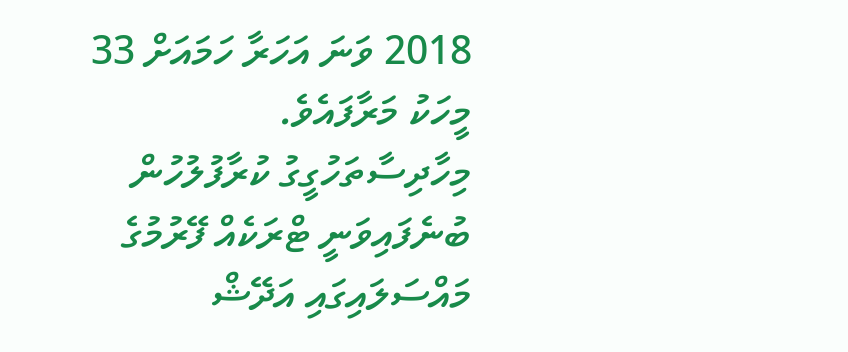2018 ވަނަ އަހަރާ ހަމައަށް 33 މީހަކު މަރާފައެވެ.
މިހާދިސާތަހުގީގު ކުރާފުލުހުން ބުނެފައިވަނީ ޓްރަކެއް ފޭރުމުގެ މައްސަލައިގައި އަދޭޝް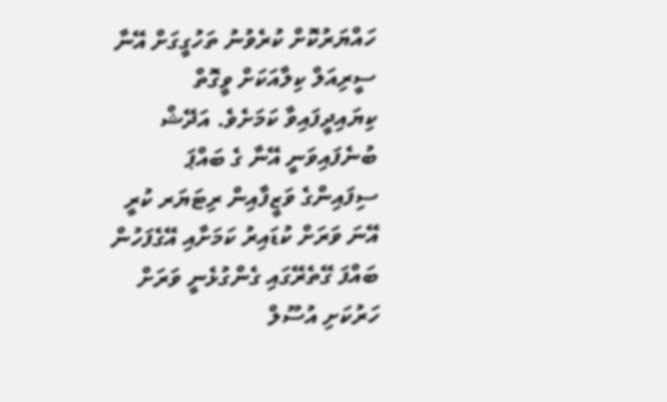ހައްޔަރުކޮށް ކުރެވުނު ތަހުގީގަށް އޭނާ ސީރިއަލް ކިލާއަކަށް ވީގޮތް ކިޔައިދީފައިވާ ކަމަށެވެ. އަދޭޝް ބުނެފައިވަނީ އޭނާ ގެ ބައްޕަ ސިފައިންގެ ވަޒީފާއިން ރިޓަޔަރ ކުރީ އޭނަ ވަރަށް ކުޑައިރު ކަމަށާއި އޭގެފަހުން ބައްފަ ގޭތެރޭގައި ގެންގުޅެނީ ވަރަށް ހަރުކަށި އުސޫލް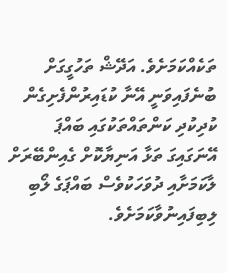ތަކެއްކަމަށެވެ. އަދޭޝް ތަހުގީގަށް ބުނެފައިވަނީ އޭނާ ކުޑައިރުންފެށިގެން ކުދިކުދި ކަންތައްތަކުގައި ބައްޕަ އޭނަގައިގަ ތަޅާ އަނިޔާކޮށް ގެއިންބޭރަށް ލާކަމަށާއި ދުވަހަކުވެސް ބައްޕަގެ ލޯބި ލިބިފައިނުވާކަމަށެވެ.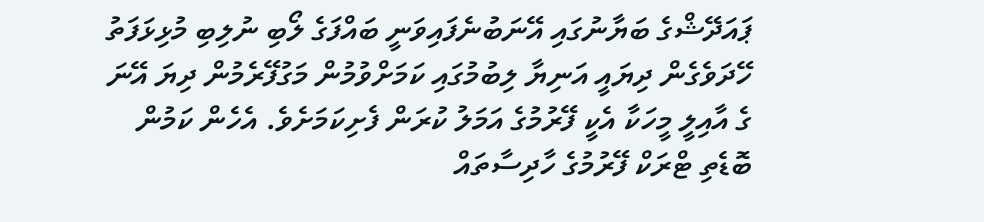ޕައަދޭޝްގެ ބަޔާނުގައި އޭނަބުނެފައިވަނީ ބައްފަގެ ލޯބި ނުލިބި މުޅިޅަފަތު ހޭދަވެގެން ދިޔައީ އަނިޔާ ލިބުމުގައި ކަމަށްވުމުން މަގުފޭރެމުން ދިޔަ އޭނަ ގެ އާއިލީ މީހަކާ އެކީ ފޭރުމުގެ އަމަލު ކުރަން ފެށިކަމަށެވެ. އެހެން ކަމުން ބޮޑެތި ޓްރަކް ފޭރުމުގެ ހާދިސާތައް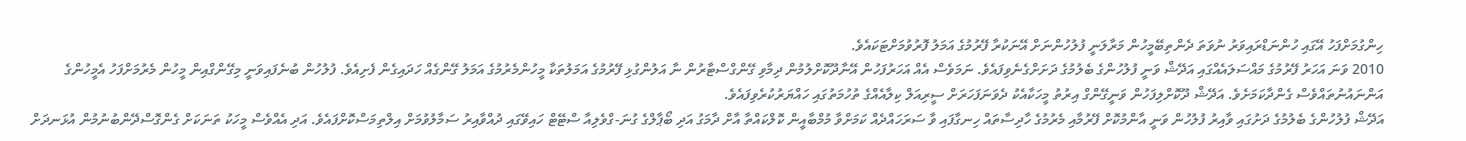ހިންގުމަށްފަހު އޭގައި ހުންނަޑްރައިވަރު ނުވަތަ ދެންތިބޭމީހުން މަރާލަނީ ފުލުހުންނަށް އޭނަކުރާ ފޭރުމުގެ އަމަލު ފޮރުވުމަށްޓަކައެވެ.
2010 ވަނަ އަހަރު ފޭރުމުގެ މައްސަލައެއްގައި އަދޭޝް ވަނީ ފުލުހުންގެ ބެލުމުގެ ދަށަށްގެނެވިފައެވެ. ނަމަވެސް އެއް އަހަރުފަހުން އޭނާދޫކޮށްލުމުން ދިމާވި ގޭންގްސްޓާރުން ނާ އަލުންގުޅި ފޭރުމުގެ އަމަލުތަކާ މީހުންމެރުމުގެ އަމަލު ގޭންގެއް ހަދައިގެން ފެށިއެވެ. ފުލުހުން ބުނެފައިވަނީ މިގޭންގްއިން މީހުން މެރުމަށްފަހު އެމީހުންގެ އަންނައުނުތައްވެސް ގެންދާކަމަށެވެ. އަދޭޝް ދޫކޮށްލިފަހުން ވަނީގޭންގް އިރުތު މީހަކާއެކު ދެވަނަފަހަރަށް ސީރިއަލް ކިލާއެއްގެ ތުހުމަތުގައި ހައްޔަރުކުރެވިފައެވެ.
އަދޭޝް ފުލުހުންގެ ބެލުމުގެ ދަށުގައި ވާއިރު ފުލުހުން ވަނީ އާންމުކޮށް ފޭރުމާއި މެރުމުގެ ހާދިސާތައް ހިނގާފައި ވާ ސަރަހައްދެއް ކަމަށްވާ މުމްބާއީން ކޮލްކައްތާ އާށް ދާމަގު އަދި ބޯޕާލްގެ ގުނަ-ގްވެލިއާ ސްޓޭޓް ހައިވޭގައި ދުއްވާއިރު ސަމާލުވުމަށް އިލްތިމަސްކޮށްފައެވެ. އަދި އެއްވެސް މީހަކު ތަނަކަށް ގެންގޮސްދޭންބުނުމުން އުޅަނދަށް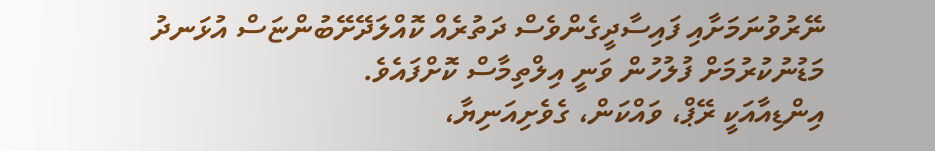ނޭރުވުނަމަށާއި ފައިސާދީގެންވެސް ދަތުރެއް ކޮއްލަދޭށޭބުންޏަސް އުޅަނދު މަޑުނުކުރުމަށް ފުލުހުން ވަނީ އިލްތިމާސް ކޮށްފައެވެ.
އިންޑިއާއަކީ ރޭޕް، ވައްކަން، ގެވެށިއަނިޔާ،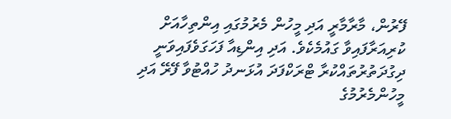ފޭރުން، މާރާމާރީ އަދި މީހުން މެރުމުގައި އިންތިހާއަށް ކުރިއަރާފައިވާ ގައުމެކެވެ. އަދި އިންޑިއާ ފަހަގަވެފައިވަނީ ދިގުދަތުރުތައްކުރާ ޓްރަކްފަދަ އުޅަނދު ހުއްޓުވާ ފޭރޭ އަދި މީހުންމެރުމުގެ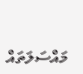މައްސަލަތައް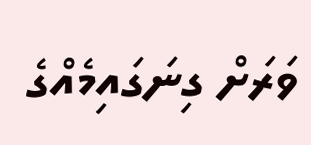ވަރަށް ގިނަގައިމެއްގެ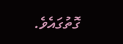ގޮތުގައެވެ.